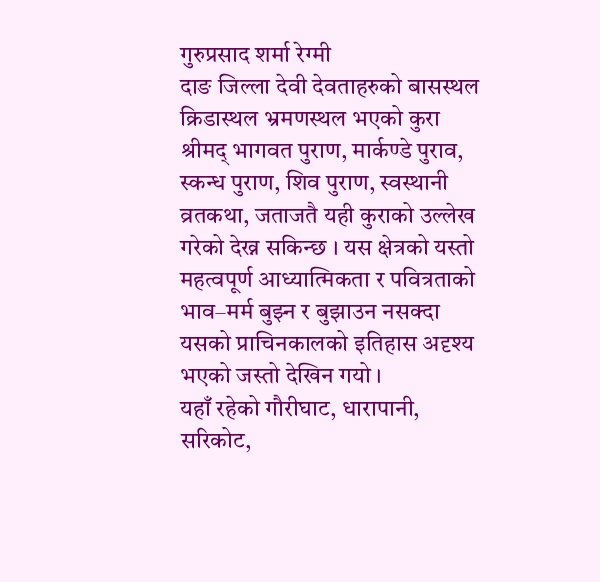गुरुप्रसाद शर्मा रेग्मी
दाङ जिल्ला देवी देवताहरुको बासस्थल क्रिडास्थल भ्रमणस्थल भएको कुरा श्रीमद् भागवत पुराण, मार्कण्डे पुराव, स्कन्ध पुराण, शिव पुराण, स्वस्थानी व्रतकथा, जताजतै यही कुराको उल्लेख गरेको देख्न सकिन्छ । यस क्षेत्रको यस्तो महत्वपूर्ण आध्यात्मिकता र पवित्रताको भाव–मर्म बुझ्न र बुझाउन नसक्दा यसको प्राचिनकालको इतिहास अदृश्य भएको जस्तो देखिन गयो ।
यहाँ रहेको गौरीघाट, धारापानी, सरिकोट,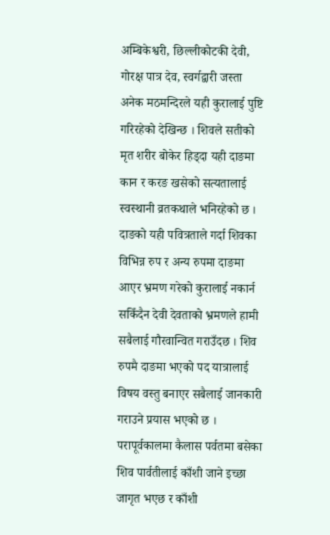अम्बिकेश्वरी, छिल्लीकोटकी देवी, गोरक्ष पात्र देव, स्वर्गद्वारी जस्ता अनेक मठमन्दिरले यही कुरालाई पुष्टि गरिरहेको देखिन्छ । शिवले सतीको मृत शरीर बोकेर हिड्दा यही दाङमा कान र करङ खसेको सत्यतालाई स्वस्थानी व्रतकथाले भनिरहेको छ ।
दाङको यही पवित्रताले गर्दा शिवका विभिन्न रुप र अन्य रुपमा दाङमा आएर भ्रमण गरेको कुरालाई नकार्न सकिँदैन देवी देवताको भ्रमणले हामी सबैलाई गौरवान्वित गराउँदछ । शिव रुपमै दाङमा भएको पद यात्रालाई विषय वस्तु बनाएर सबैलाई जानकारी गराउने प्रयास भएको छ ।
परापूर्वकालमा कैलास पर्वतमा बसेका शिव पार्वतीलाई काँशी जाने इच्छा जागृत भएछ र काँशी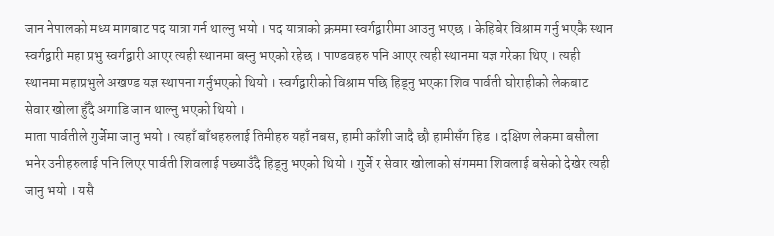जान नेपालको मध्य मागबाट पद यात्रा गर्न थाल्नु भयो । पद यात्राको क्रममा स्वर्गद्वारीमा आउनु भएछ । केहिबेर विश्राम गर्नु भएकै स्थान स्वर्गद्वारी महा प्रभु स्वर्गद्वारी आएर त्यही स्थानमा बस्नु भएको रहेछ । पाण्डवहरु पनि आएर त्यही स्थानमा यज्ञ गरेका थिए । त्यही स्थानमा महाप्रभुले अखण्ड यज्ञ स्थापना गर्नुभएको थियो । स्वर्गद्वारीको विश्राम पछि हिड्नु भएका शिव पार्वती घोराहीको लेकबाट सेवार खोला हुँदै अगाडि जान थाल्नु भएको थियो ।
माता पार्वतीले गुर्जेमा जानु भयो । त्यहाँ बाँधहरुलाई तिमीहरु यहाँ नबस, हामी काँशी जादै छौ हामीसँग हिड । दक्षिण लेकमा बसौला भनेर उनीहरुलाई पनि लिएर पार्वती शिवलाई पछ्याउँदै हिड्नु भएको थियो । गुर्जे र सेवार खोलाको संगममा शिवलाई बसेको देखेर त्यही जानु भयो । यसै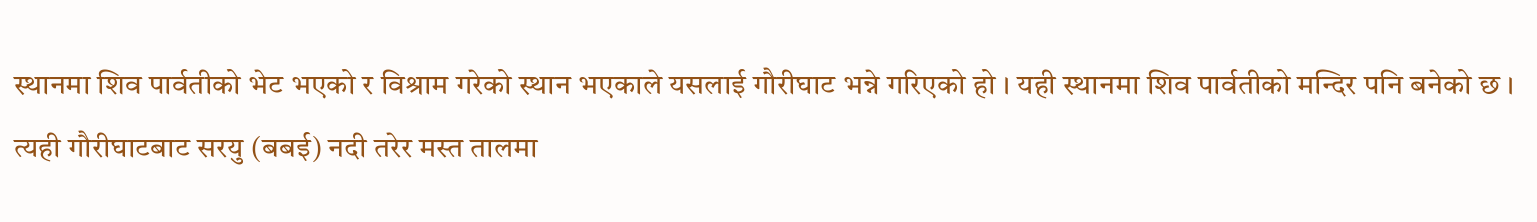स्थानमा शिव पार्वतीको भेट भएको र विश्राम गरेको स्थान भएकाले यसलाई गौरीघाट भन्ने गरिएको हो । यही स्थानमा शिव पार्वतीको मन्दिर पनि बनेको छ ।
त्यही गौरीघाटबाट सरयु (बबई) नदी तरेर मस्त तालमा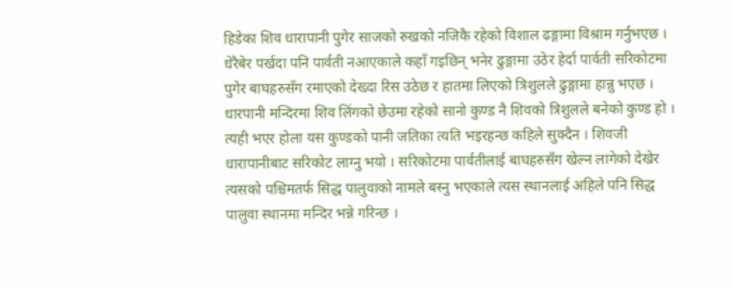हिडेका शिव धारापानी पुगेर साजको रुखको नजिकै रहेको विशाल ढङ्गामा विश्राम गर्नुभएछ । धेरैबेर पर्खदा पनि पार्वती नआएकाले कहाँ गइछिन् भनेर ढुङ्गामा उठेर हेर्दा पार्वती सरिकोटमा पुगेर बाघहरुसँग रमाएको देख्दा रिस उठेछ र हातमा लिएको त्रिशुलले ढुङ्गामा हान्नु भएछ । धारपानी मन्दिरमा शिव लिंगको छेउमा रहेको सानो कुण्ड नै शिवको त्रिशुलले बनेको कुण्ड हो ।
त्यही भएर होला यस कुण्डको पानी जतिका त्यति भइरहन्छ कहिले सुक्दैन । शिवजी धारापानीबाट सरिकोट लाग्नु भयो । सरिकोटमा पार्वतीलाई बाघहरुसँग खेल्न लागेको देखेर त्यसको पश्चिमतर्फ सिद्ध पालुवाको नामले बस्नु भएकाले त्यस स्थानलाई अहिले पनि सिद्ध पालुवा स्थानमा मन्दिर भन्ने गरिन्छ ।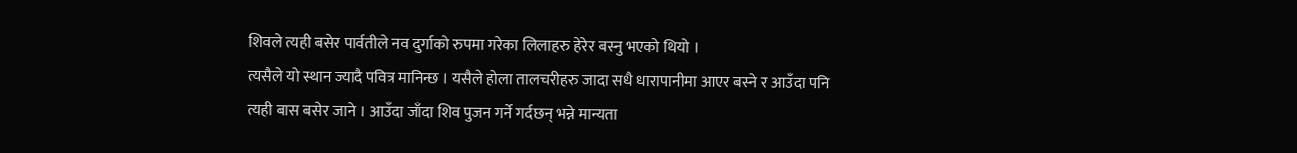शिवले त्यही बसेर पार्वतीले नव दुर्गाको रुपमा गरेका लिलाहरु हेरेर बस्नु भएको थियो ।
त्यसैले यो स्थान ज्यादै पवित्र मानिन्छ । यसैले होला तालचरीहरु जादा सधै धारापानीमा आएर बस्ने र आउँदा पनि त्यही बास बसेर जाने । आउँदा जाँदा शिव पुजन गर्ने गर्दछन् भन्ने मान्यता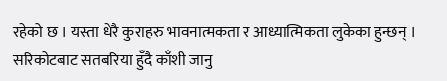रहेको छ । यस्ता धेरै कुराहरु भावनात्मकता र आध्यात्मिकता लुकेका हुन्छन् । सरिकोटबाट सतबरिया हुँदै काँशी जानु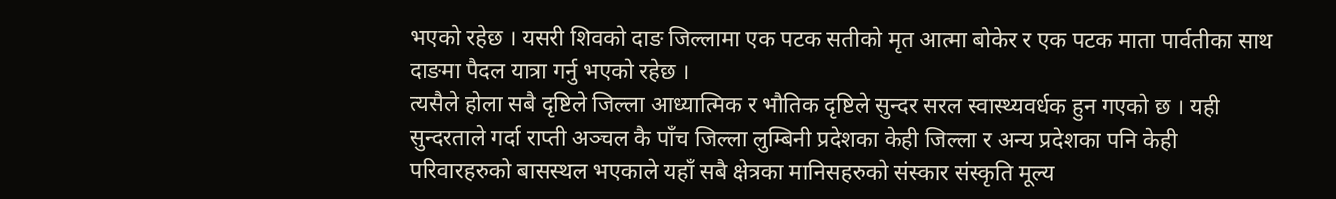भएको रहेछ । यसरी शिवको दाङ जिल्लामा एक पटक सतीको मृत आत्मा बोकेर र एक पटक माता पार्वतीका साथ दाङमा पैदल यात्रा गर्नु भएको रहेछ ।
त्यसैले होला सबै दृष्टिले जिल्ला आध्यात्मिक र भौतिक दृष्टिले सुन्दर सरल स्वास्थ्यवर्धक हुन गएको छ । यही सुन्दरताले गर्दा राप्ती अञ्चल कै पाँच जिल्ला लुम्बिनी प्रदेशका केही जिल्ला र अन्य प्रदेशका पनि केही परिवारहरुको बासस्थल भएकाले यहाँ सबै क्षेत्रका मानिसहरुको संस्कार संस्कृति मूल्य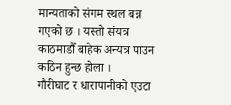मान्यताको संगम स्थल बन्न गएको छ । यस्तो संयत्र काठमाडौँ बाहेक अन्यत्र पाउन कठिन हुन्छ होला ।
गौरीघाट र धारापानीको एउटा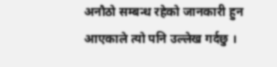अनौठो सम्बन्ध रहेको जानकारी हुन आएकाले त्यो पनि उल्लेख गर्दछु ।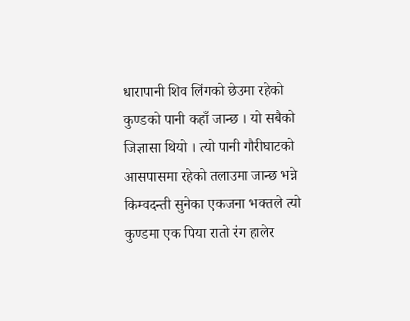धारापानी शिव लिंगको छेउमा रहेको कुण्डको पानी कहाँ जान्छ । यो सबैको जिज्ञासा थियो । त्यो पानी गौरीघाटको आसपासमा रहेको तलाउमा जान्छ भन्ने किम्वदन्ती सुनेका एकजना भक्तले त्यो कुण्डमा एक पिया रातो रंग हालेर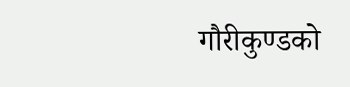गौरीकुण्डको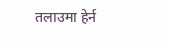तलाउमा हेर्न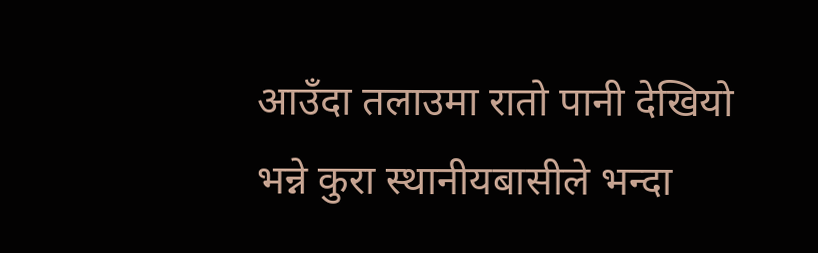आउँदा तलाउमा रातो पानी देखियो भन्ने कुरा स्थानीयबासीले भन्दा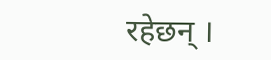रहेछन् ।